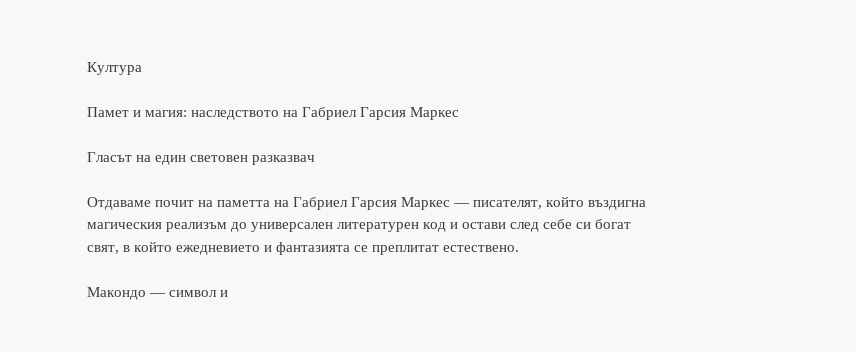Култура

Памет и магия: наследството на Габриел Гарсия Маркес

Гласът на един световен разказвач

Отдаваме почит на паметта на Габриел Гарсия Маркес — писателят, който въздигна магическия реализъм до универсален литературен код и остави след себе си богат свят, в който ежедневието и фантазията се преплитат естествено.

Макондо — символ и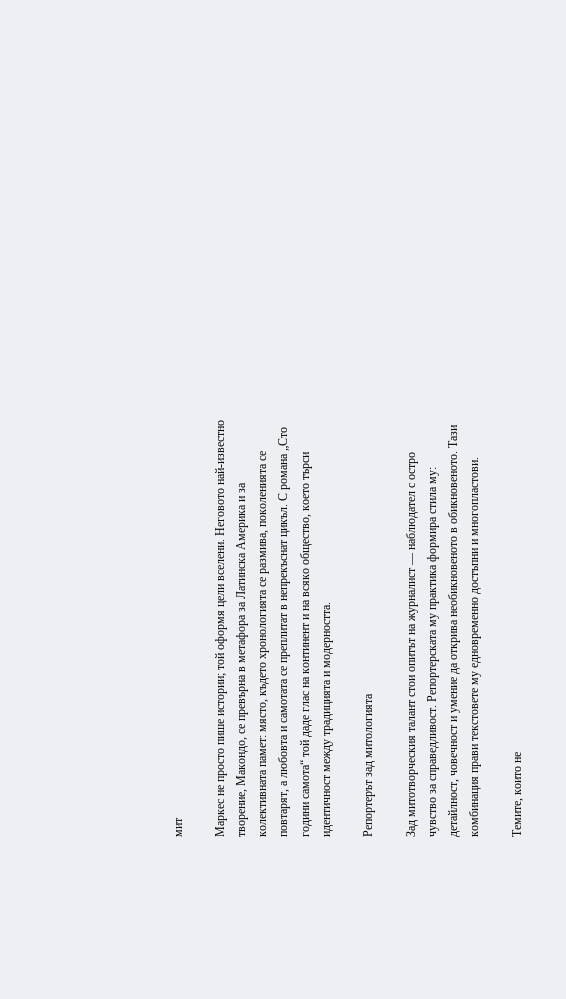мит

Маркес не просто пише истории; той оформя цели вселени. Неговото най-известно творение, Макондо, се превърна в метафора за Латинска Америка и за колективната памет: място, където хронологията се размива, поколенията се повтарят, а любовта и самотата се преплитат в непрекъснат цикъл. С романa „Сто години самота“ той даде глас на континент и на всяко общество, което търси идентичност между традицията и модерността.

Репортерът зад митологията

Зад митотворческия талант стои опитът на журналист — наблюдател с остро чувство за справедливост. Репортерската му практика формира стила му: детайлност, човечност и умение да открива необикновеното в обикновеното. Тази комбинация прави текстовете му едновременно достъпни и многопластови.

Темите, които не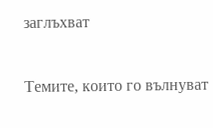заглъхват

Темите, които го вълнуват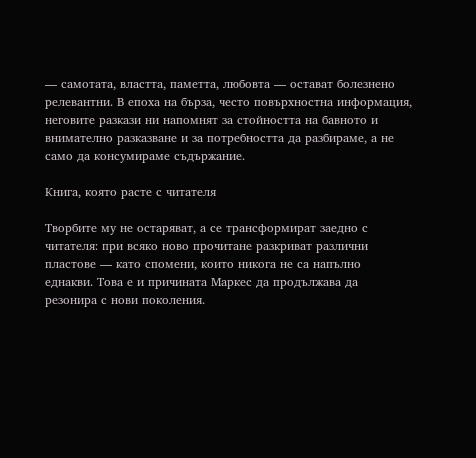— самотата, властта, паметта, любовта — остават болезнено релевантни. В епоха на бърза, често повърхностна информация, неговите разкази ни напомнят за стойността на бавното и внимателно разказване и за потребността да разбираме, а не само да консумираме съдържание.

Книга, която расте с читателя

Творбите му не остаряват, а се трансформират заедно с читателя: при всяко ново прочитане разкриват различни пластове — като спомени, които никога не са напълно еднакви. Това е и причината Маркес да продължава да резонира с нови поколения.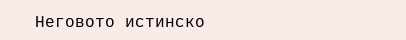Неговото истинско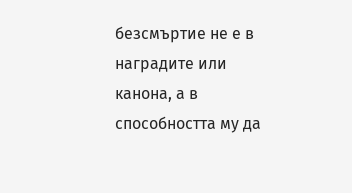безсмъртие не е в наградите или канона, а в способността му да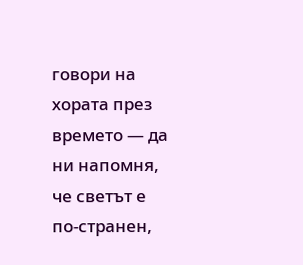говори на хората през времето — да ни напомня, че светът е по-странен,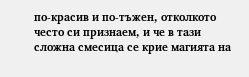по-красив и по-тъжен, отколкото често си признаем, и че в тази сложна смесица се крие магията на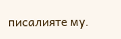писалияте му.